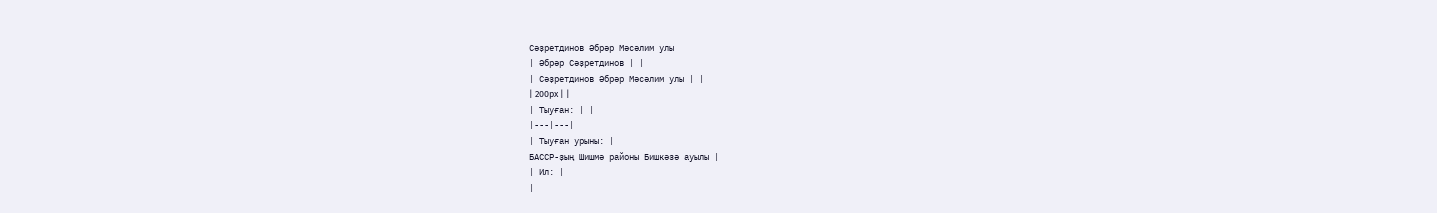Сәҙретдинов Әбрәр Мәсәлим улы
| Әбрәр Сәҙретдинов | |
| Сәҙретдинов Әбрәр Мәсәлим улы | |
| 200px | |
| Тыуған: | |
|---|---|
| Тыуған урыны: |
БАССР-ҙың Шишмә районы Бишкәзә ауылы |
| Ил: |
|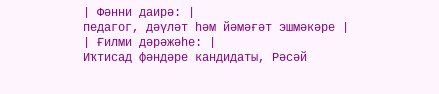| Фәнни даирә: |
педагог, дәүләт һәм йәмәғәт эшмәкәре |
| Ғилми дәрәжәһе: |
Иҡтисад фәндәре кандидаты, Рәсәй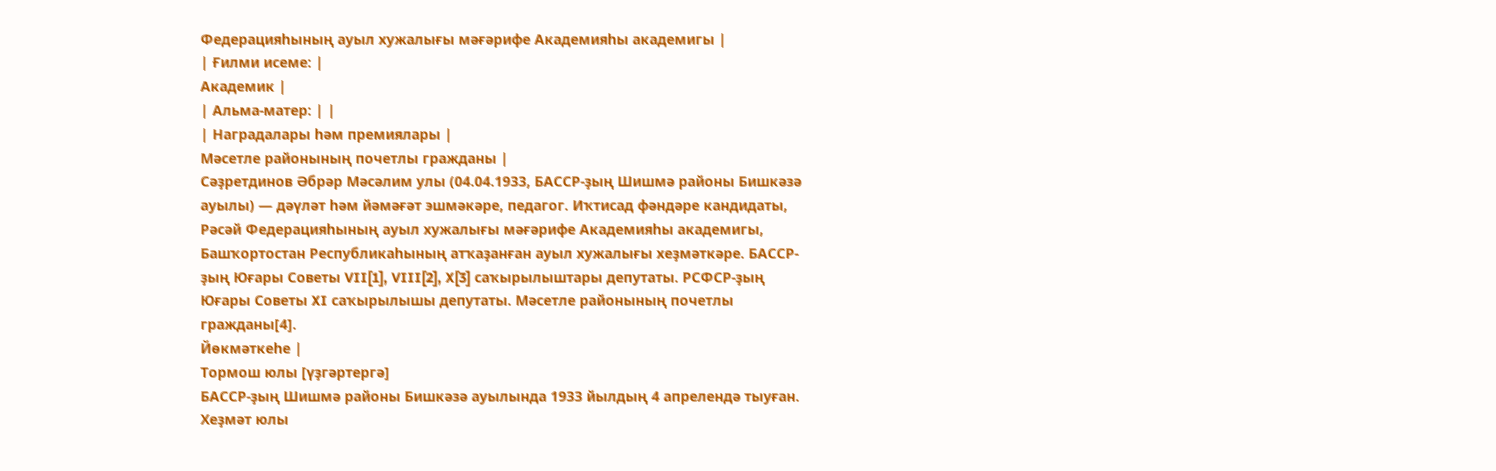Федерацияһының ауыл хужалығы мәғәрифе Академияһы академигы |
| Ғилми исеме: |
Академик |
| Альма-матер: | |
| Наградалары һәм премиялары |
Мәсетле районының почетлы гражданы |
Сәҙретдинов Әбрәр Мәсәлим улы (04.04.1933, БАССР-ҙың Шишмә районы Бишкәзә ауылы) — дәүләт һәм йәмәғәт эшмәкәре, педагог. Иҡтисад фәндәре кандидаты, Рәсәй Федерацияһының ауыл хужалығы мәғәрифе Академияһы академигы, Башҡортостан Республикаһының атҡаҙанған ауыл хужалығы хеҙмәткәре. БАССР-ҙың Юғары Советы VII[1], VIII[2], X[3] саҡырылыштары депутаты. РСФСР-ҙың Юғары Советы XI саҡырылышы депутаты. Мәсетле районының почетлы гражданы[4].
Йөкмәткеһе |
Тормош юлы [үҙгәртергә]
БАССР-ҙың Шишмә районы Бишкәзә ауылында 1933 йылдың 4 апрелендә тыуған.
Хеҙмәт юлы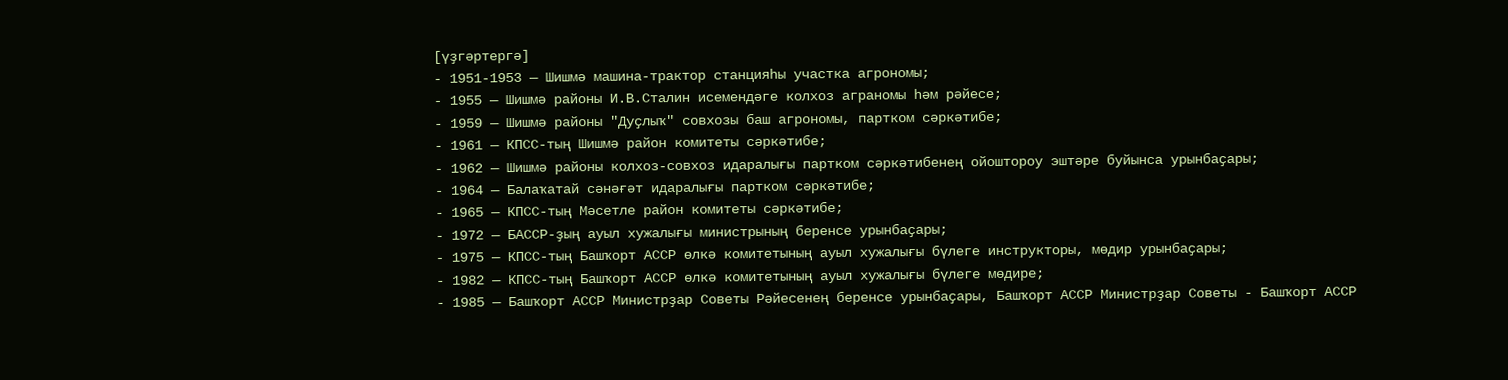[үҙгәртергә]
- 1951-1953 — Шишмә машина-трактор станцияһы участка агрономы;
- 1955 — Шишмә районы И.В.Сталин исемендәге колхоз аграномы һәм рәйесе;
- 1959 — Шишмә районы "Дуҫлыҡ" совхозы баш агрономы, партком сәркәтибе;
- 1961 — КПСС-тың Шишмә район комитеты сәркәтибе;
- 1962 — Шишмә районы колхоз-совхоз идаралығы партком сәркәтибенең ойоштороу эштәре буйынса урынбаҫары;
- 1964 — Балаҡатай сәнәғәт идаралығы партком сәркәтибе;
- 1965 — КПСС-тың Мәсетле район комитеты сәркәтибе;
- 1972 — БАССР-ҙың ауыл хужалығы министрының беренсе урынбаҫары;
- 1975 — КПСС-тың Башҡорт АССР өлкә комитетының ауыл хужалығы бүлеге инструкторы, мөдир урынбаҫары;
- 1982 — КПСС-тың Башҡорт АССР өлкә комитетының ауыл хужалығы бүлеге мөдире;
- 1985 — Башҡорт АССР Министрҙар Советы Рәйесенең беренсе урынбаҫары, Башҡорт АССР Министрҙар Советы - Башҡорт АССР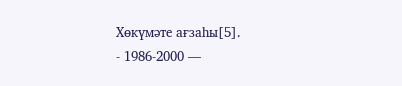Хөкүмәте ағзаһы[5].
- 1986-2000 —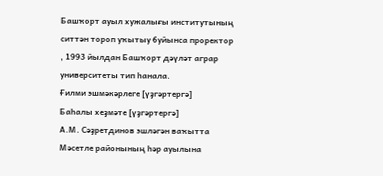Башҡорт ауыл хужалығы институтының ситтән тороп уҡытыу буйынса проректор , 1993 йылдан Башҡорт дәүләт аграр университеты тип һанала.
Ғилми эшмәкәрлеге [үҙгәртергә]
Баһалы хеҙмәте [үҙгәртергә]
А.М. Сәҙретдинов эшләгән ваҡытта Мәсетле районының һәр ауылына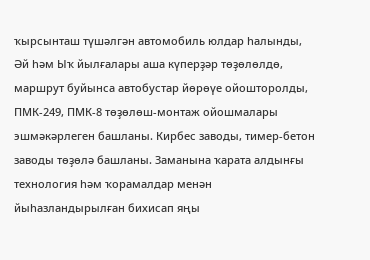ҡырсынташ түшәлгән автомобиль юлдар һалынды, Әй һәм Ыҡ йылғалары аша күперҙәр төҙөлөлдө, маршрут буйынса автобустар йөрөүе ойошторолды, ПМК-249, ПМК-8 төҙөлөш-монтаж ойошмалары эшмәкәрлеген башланы. Кирбес заводы, тимер-бетон заводы төҙөлә башланы. Заманына ҡарата алдынғы технология һәм ҡорамалдар менән йыһазландырылған бихисап яңы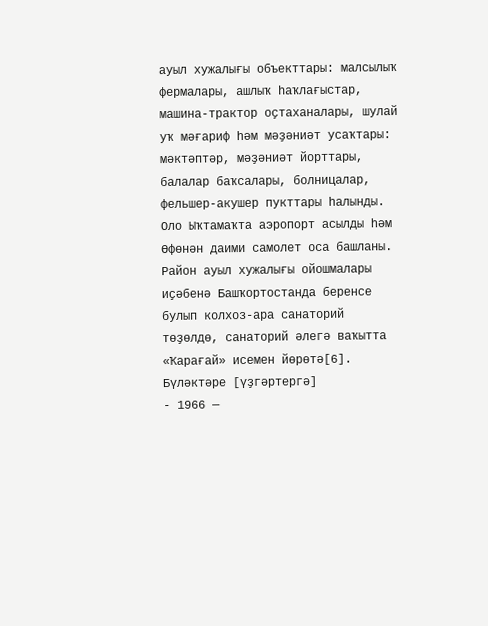ауыл хужалығы объекттары: малсылыҡ фермалары, ашлыҡ һаҡлағыстар, машина-трактор оҫтаханалары, шулай уҡ мәғариф һәм мәҙәниәт усаҡтары: мәктәптәр, мәҙәниәт йорттары, балалар баҡсалары, болницалар, фельшер-акушер пукттары һалынды. Оло Ыҡтамаҡта аэропорт асылды һәм Өфөнән даими самолет оса башланы. Район ауыл хужалығы ойошмалары иҫәбенә Башҡортостанда беренсе булып колхоз-ара санаторий төҙөлдө, санаторий әлегә ваҡытта «Ҡарағай» исемен йөрөтә[6].
Бүләктәре [үҙгәртергә]
- 1966 —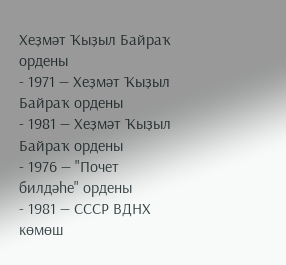Хеҙмәт Ҡыҙыл Байраҡ ордены
- 1971 — Хеҙмәт Ҡыҙыл Байраҡ ордены
- 1981 — Хеҙмәт Ҡыҙыл Байраҡ ордены
- 1976 — "Почет билдәһе" ордены
- 1981 — СССР ВДНХ көмөш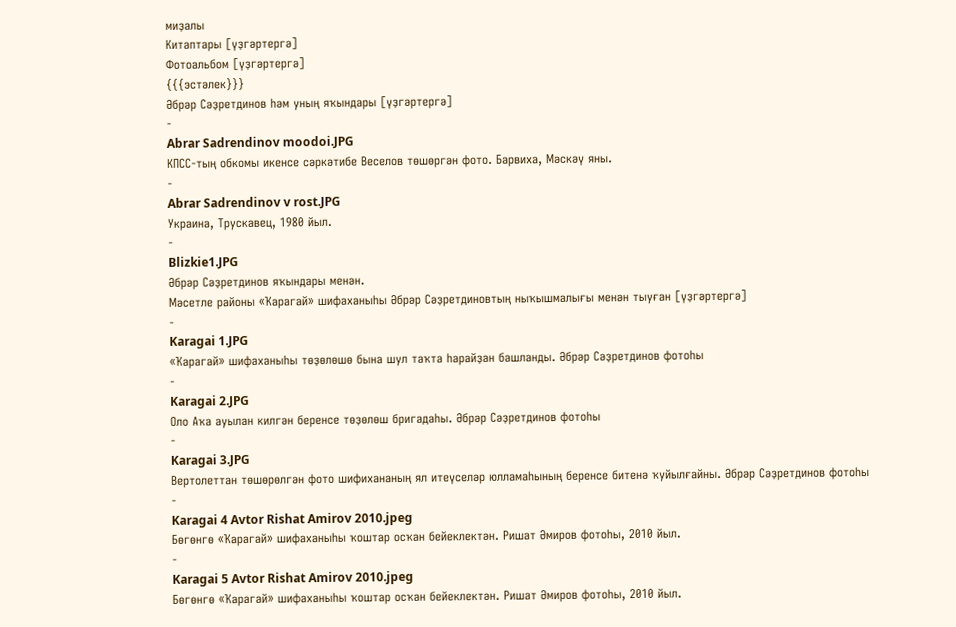миҙалы
Китаптары [үҙгәртергә]
Фотоальбом [үҙгәртергә]
{{{эстәлек}}}
Әбрәр Сәҙретдинов һәм уның яҡындары [үҙгәртергә]
-
Abrar Sadrendinov moodoi.JPG
КПСС-тың обкомы икенсе сәркәтибе Веселов төшөргән фото. Барвиха, Мәскәү яны.
-
Abrar Sadrendinov v rost.JPG
Украина, Трускавец, 1980 йыл.
-
Blizkie1.JPG
Әбрәр Сәҙретдинов яҡындары менән.
Мәсетле районы «Ҡарагай» шифаханыһы Әбрәр Сәҙретдиновтың ныҡышмалығы менән тыуған [үҙгәртергә]
-
Karagai 1.JPG
«Ҡарагай» шифаханыһы төҙөлөшө бына шул таҡта һарайҙан башланды. Әбрәр Сәҙретдинов фотоһы
-
Karagai 2.JPG
Оло Аҡа ауылан килгән беренсе төҙөлөш бригадаһы. Әбрәр Сәҙретдинов фотоһы
-
Karagai 3.JPG
Вертолеттан төшөрөлгән фото шифихананың ял итеүселәр юлламаһының беренсе битенә ҡуйылғайны. Әбрәр Сәҙретдинов фотоһы
-
Karagai 4 Avtor Rishat Amirov 2010.jpeg
Бөгөнгө «Ҡарагай» шифаханыһы ҡоштар осҡан бейеклектән. Ришат Әмиров фотоһы, 2010 йыл.
-
Karagai 5 Avtor Rishat Amirov 2010.jpeg
Бөгөнгө «Ҡарагай» шифаханыһы ҡоштар осҡан бейеклектән. Ришат Әмиров фотоһы, 2010 йыл.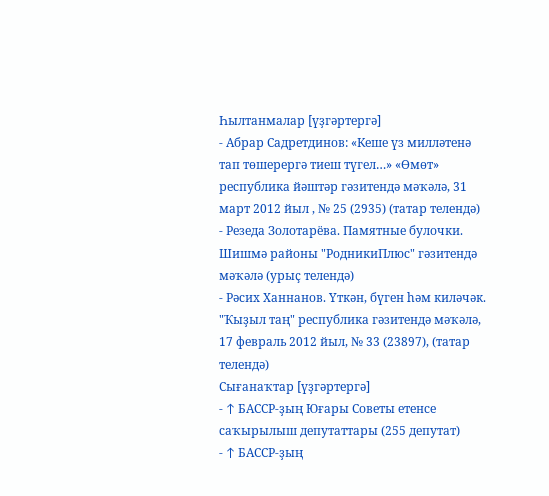Һылтанмалар [үҙгәртергә]
- Абрар Садретдинов: «Кеше үз милләтенә тап төшерергә тиеш түгел…» «Өмөт» республика йәштәр гәзитендә мәҡәлә, 31 март 2012 йыл , № 25 (2935) (татар телендә)
- Резеда Золотарёва. Памятные булочки. Шишмә районы "РодникиПлюс" гәзитендә мәҡәлә (урыҫ телендә)
- Рәсих Ханнанов. Үткән, бүген һәм киләчәк. "Ҡыҙыл таң" республика гәзитендә мәҡәлә, 17 февраль 2012 йыл, № 33 (23897), (татар телендә)
Сығанаҡтар [үҙгәртергә]
- ↑ БАССР-ҙың Юғары Советы етенсе саҡырылыш депутаттары (255 депутат)
- ↑ БАССР-ҙың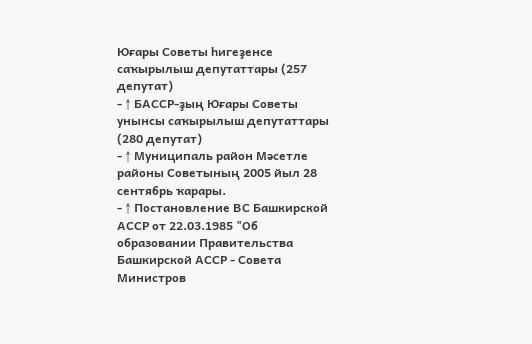Юғары Советы һигеҙенсе саҡырылыш депутаттары (257 депутат)
- ↑ БАССР-ҙың Юғары Советы унынсы саҡырылыш депутаттары (280 депутат)
- ↑ Муниципаль район Мәсетле районы Советының 2005 йыл 28 сентябрь ҡарары.
- ↑ Постановление ВС Башкирской АССР от 22.03.1985 "Об образовании Правительства Башкирской АССР - Совета Министров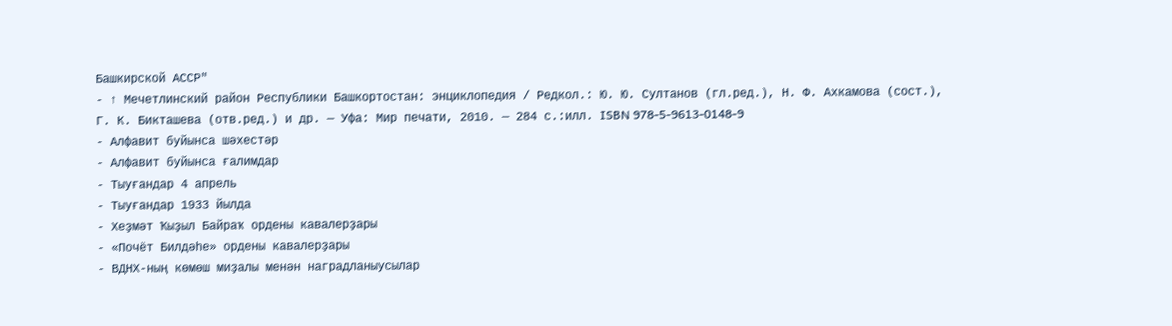Башкирской АССР"
- ↑ Мечетлинский район Республики Башкортостан: энциклопедия / Редкол.: Ю. Ю. Султанов (гл.ред.), Н. Ф. Ахкамова (сост.), Г. К. Бикташева (отв.ред.) и др. — Уфа: Мир печати, 2010. — 284 с.:илл. ISBN 978-5-9613-0148-9
- Алфавит буйынса шәхестәр
- Алфавит буйынса ғалимдар
- Тыуғандар 4 апрель
- Тыуғандар 1933 йылда
- Хеҙмәт Ҡыҙыл Байраҡ ордены кавалерҙары
- «Почёт Билдәһе» ордены кавалерҙары
- ВДНХ-ның көмөш миҙалы менән наградланыусылар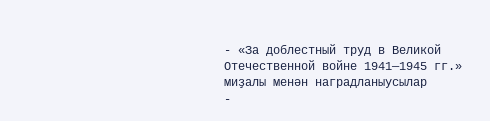- «За доблестный труд в Великой Отечественной войне 1941—1945 гг.» миҙалы менән наградланыусылар
-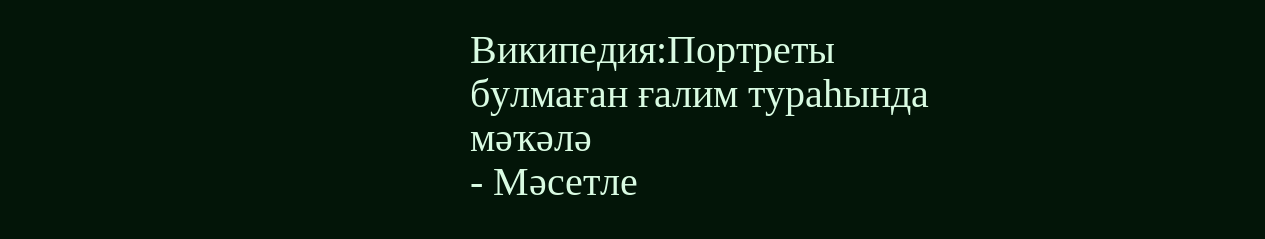Википедия:Портреты булмаған ғалим тураһында мәҡәлә
- Мәсетле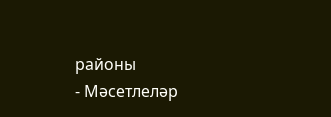районы
- Мәсетлеләр